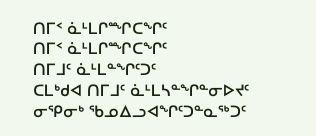ᑎᒥᑉ ᓈᒻᒪᒋᙱᑕᖏᑦ
ᑎᒥᑉ ᓈᒻᒪᒋᙱᑕᖏᑦ
ᑎᒥᒧᑦ ᓈᒻᒪᓐᖏᑦᑐᑦ
ᑕᒪᒃᑯᐊ ᑎᒥᒧᑦ ᓈᒻᒪᓴᓐᖏᓐᓂᐅᔪᑦ ᓂᕿᓂᒃ ᖃᓄᐃᓗᐊᖏᑦᑐᓐᓇᖅᑐᑦ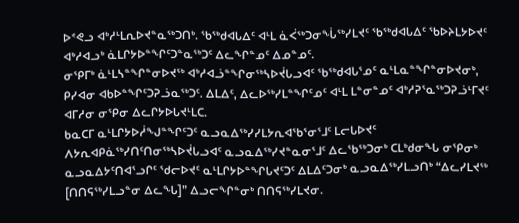ᐅᕝᕙᓗ ᐊᒃᓱᒻᒪᕆᐅᔪᓐᓇᖅᑐᑎᒃ. ᖃᖅᑯᐊᒐᐃᑦ ᐊᒻᒪ ᓈᐹᖅᑐᓂᖔᖅᓯᒪᔪᑦ ᖃᖅᑯᐊᒐᐃᑦ ᖃᐅᔨᒪᔭᐅᔪᑦ ᐊᒃᓱᐊᓗᒃ ᓈᒪᒋᔭᐅᓐᖏᑦᑐᓐᓇᖅᑐᑦ ᐃᓚᖏᓐᓄᑦ ᐃᓄᓐᓄᑦ.
ᓂᕿᒥᒃ ᓈᒻᒪᓴᓐᖏᓐᓂᐅᔪᖅ ᐊᒃᓱᐊᓘᓐᖏᓂᖅᓴᐅᔫᒐᓗᐊᑦ ᖃᖅᑯᐊᒐᕐᓄᑦ ᓇᒻᒪᓇᓐᖏᓐᓂᐅᔪᓂᒃ, ᑭᓯᐊᓂ ᐊᑲᐅᓐᖏᑦᑐᕈᓘᓇᖅᑐᑦ. ᐃᒪᐃᑦ, ᐃᓚᐅᖅᓯᒪᓐᖏᑦᓄᑦ ᐊᒻᒪ ᒪᓐᓂᓐᓄᑦ ᐊᒃᓱᕈᕐᓇᖅᑐᕈᓘᒻᒥᔪᑦ ᐊᒥᓱᓂ ᓂᕿᓂ ᐃᓚᒋᔭᐅᒐᔪᒻᒪᑕ.
ᑲᓇᑕᒥ ᓇᒻᒪᒋᔭᐅᓲᖑᓐᖏᑦᑐᑦ ᓇᓗᓇᐃᖅᓯᓯᒪᔭᕆᐊᖃᕐᓂᕐᒧᑦ ᒪᓕᒐᐅᔪᑦ ᐱᔭᕆᐊᑭᓈᖅᓯᑎᑦᑎᓂᖅᓴᐅᔫᒐᓗᐊᑦ ᓇᓗᓇᐃᖅᓯᔪᓐᓇᓂᕐᒧᑦ ᐃᓚᖃᖅᑐᓂᒃ ᑕᒪᒃᑯᓂᖓ ᓂᕿᓂᒃ ᓇᓗᓇᐃᔭᑦᑎᐊᕐᓗᒋᑦ ᖁᓕᐅᔪᑦ ᓇᒻᒪᒋᔭᐅᓐᖏᒐᔪᑦᑐᑦ ᐃᒪᐃᑦᑐᓂᒃ ᓇᓗᓇᐃᖅᓯᒪᓗᑎᒃ “ᐃᓚᓯᒪᔪᖅ [ᑎᑎᕋᖅᓯᒪᓗᓐᓂ ᐃᓚᖓ]” ᐃᓗᓕᖏᓐᓂᒃ ᑎᑎᕋᖅᓯᒪᔪᓂ.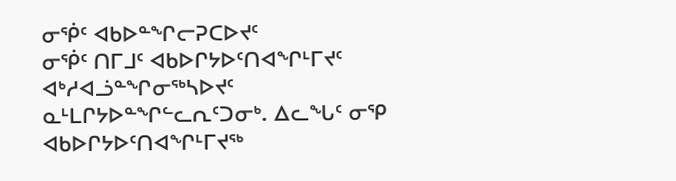ᓂᖀᑦ ᐊᑲᐅᓐᖏᓕᕈᑕᐅᔪᑦ
ᓂᖀᑦ ᑎᒥᒧᑦ ᐊᑲᐅᒋᔭᐅᑦᑎᐊᖏᒻᒥᔪᑦ ᐊᒃᓱᐊᓘᓐᖏᓂᖅᓴᐅᔪᑦ ᓇᒻᒪᒋᔭᐅᓐᖏᓪᓚᕆᑦᑐᓂᒃ. ᐃᓚᖓᑦ ᓂᕿ ᐊᑲᐅᒋᔭᐅᑦᑎᐊᖏᒻᒥᔪᖅ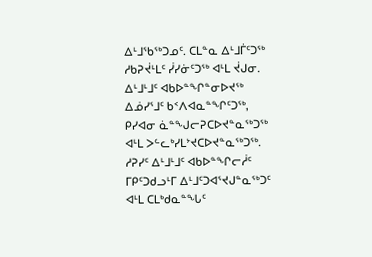ᐃᒻᒧᖃᖅᑐᓄᑦ. ᑕᒪᓐᓇ ᐃᒻᒧᒦᑦᑐᖅ ᓱᑲᕈᔫᒻᒪᑦ ᓰᓯᓃᑦᑐᖅ ᐊᒻᒪ ᔫᒍᓂ. ᐃᒻᒧᒻᒧᑦ ᐊᑲᐅᓐᖏᓐᓂᐅᔪᖅ ᐃᓅᓯᕐᒧᑦ ᑲᑉᐱᐊᓇᓐᖏᑦᑐᖅ, ᑭᓯᐊᓂ ᓈᓐᖑᓕᕈᑕᐅᔪᓐᓇᖅᑐᖅ ᐊᒻᒪ ᐳᓪᓚᒃᓯᒪᔾᔪᑕᐅᔪᓐᓇᖅᑐᖅ. ᓱᕈᓯᑦ ᐃᒻᒧᒻᒧᑦ ᐊᑲᐅᓐᖏᓕᓲᑦ ᒥᑭᑦᑐᑯᓗᒻᒥ ᐃᒻᒧᑦᑐᐊᕐᔪᒍᓐᓇᖅᑐᑦ ᐊᒻᒪ ᑕᒪᒃᑯᓇᓐᖓᑦ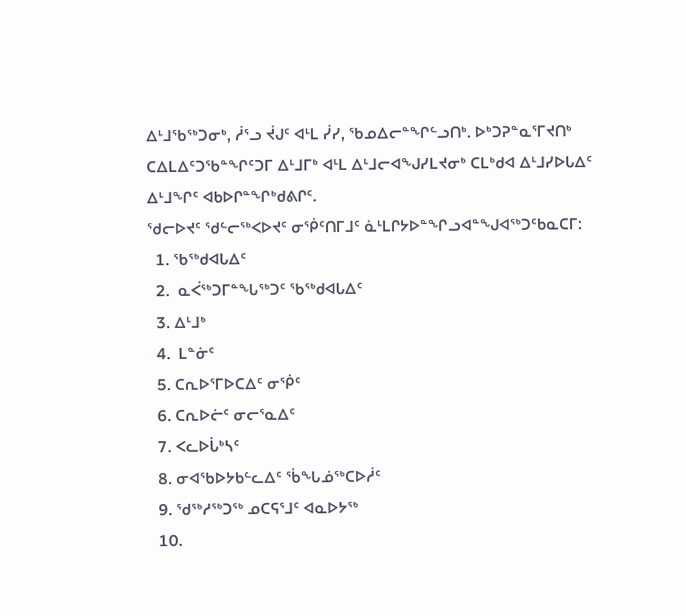ᐃᒻᒧᖃᖅᑐᓂᒃ, ᓲᕐᓗ ᔫᒍᑦ ᐊᒻᒪ ᓰᓯ, ᖃᓄᐃᓕᓐᖏᓪᓗᑎᒃ. ᐅᒃᑐᕈᓐᓇᕐᒥᔪᑎᒃ ᑕᐃᒪᐃᑦᑐᖃᓐᖏᑦᑐᒥ ᐃᒻᒧᒥᒃ ᐊᒻᒪ ᐃᒻᒧᓕᐊᖑᓯᒪᔪᓂᒃ ᑕᒪᒃᑯᐊ ᐃᒻᒧᓯᐅᒐᐃᑦ ᐃᒻᒧᖏᑦ ᐊᑲᐅᒋᓐᖏᒃᑯᕕᒋᑦ.
ᖁᓕᐅᔪᑦ ᖁᓪᓕᖅᐸᐅᔪᑦ ᓂᖀᑦᑎᒥᒧᑦ ᓈᒻᒪᒋᔭᐅᓐᖏᓗᐊᓐᖑᐊᖅᑐᑦᑲᓇᑕᒥ:
  1. ᖃᖅᑯᐊᒐᐃᑦ
  2.  ᓇᐹᖅᑐᒥᓐᖓᖅᑐᑦ ᖃᖅᑯᐊᒐᐃᑦ
  3. ᐃᒻᒧᒃ
  4.  ᒪᓐᓃᑦ
  5. ᑕᕆᐅᕐᒥᐅᑕᐃᑦ ᓂᖀᑦ
  6. ᑕᕆᐅᓖᑦ ᓂᓕᕐᓇᐃᑦ
  7. ᐸᓚᐅᒑᒃᓴᑦ
  8. ᓂᐊᖃᐅᔭᑲᓪᓚᐃᑦ ᖄᖓᓅᖅᑕᐅᓲᑦ
  9. ᖁᖅᓱᖅᑐᖅ ᓄᑕᕋᕐᒧᑦ ᐊᓇᐅᔭᖅ
  10.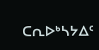ᑕᕆᐅᒃᓴᔭᐃᑦ